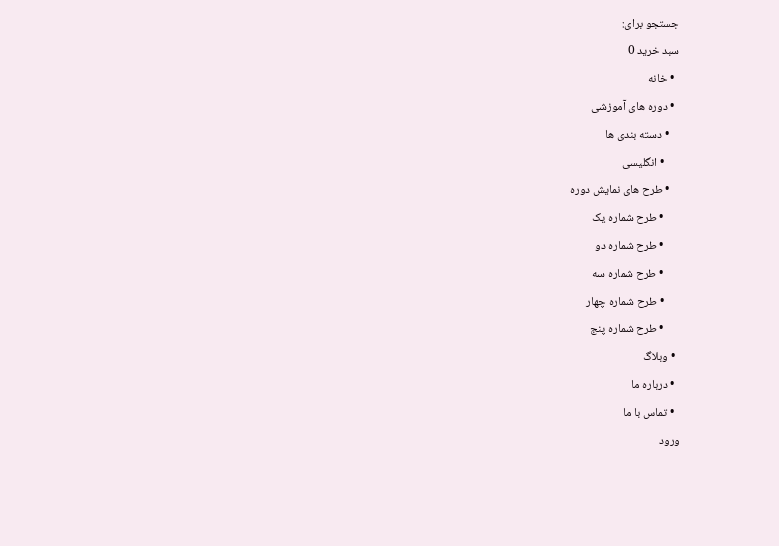جستجو برای:
سبد خرید 0
  • خانه
  • دوره های آموزشی
    • دسته بندی ها
      • انگلیسی
    • طرح های نمایش دوره
      • طرح شماره یک
      • طرح شماره دو
      • طرح شماره سه
      • طرح شماره چهار
      • طرح شماره پنج
  • وبلاگ
  • درباره ما
  • تماس با ما
ورود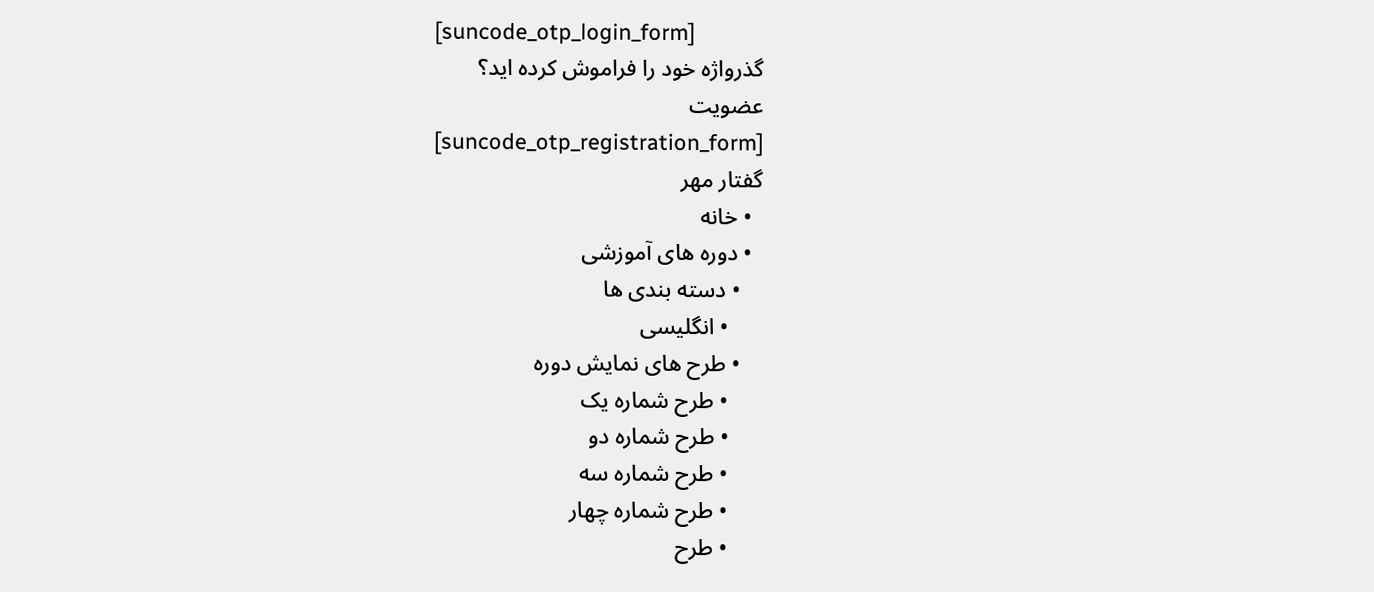[suncode_otp_login_form]
گذرواژه خود را فراموش کرده اید؟
عضویت
[suncode_otp_registration_form]
گفتار مهر
  • خانه
  • دوره های آموزشی
    • دسته بندی ها
      • انگلیسی
    • طرح های نمایش دوره
      • طرح شماره یک
      • طرح شماره دو
      • طرح شماره سه
      • طرح شماره چهار
      • طرح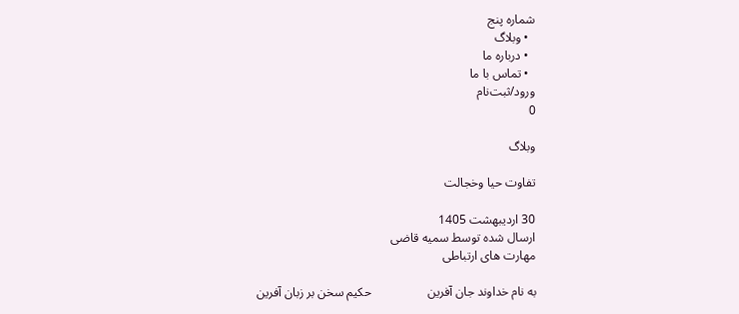شماره پنج
  • وبلاگ
  • درباره ما
  • تماس با ما
ورود/ثبت‌نام
0

وبلاگ

تفاوت حیا وخجالت

30 اردیبهشت 1405
ارسال شده توسط سمیه قاضی
مهارت های ارتباطی

به نام خداوند جان آفرین                  حکیم سخن بر زبان آفرین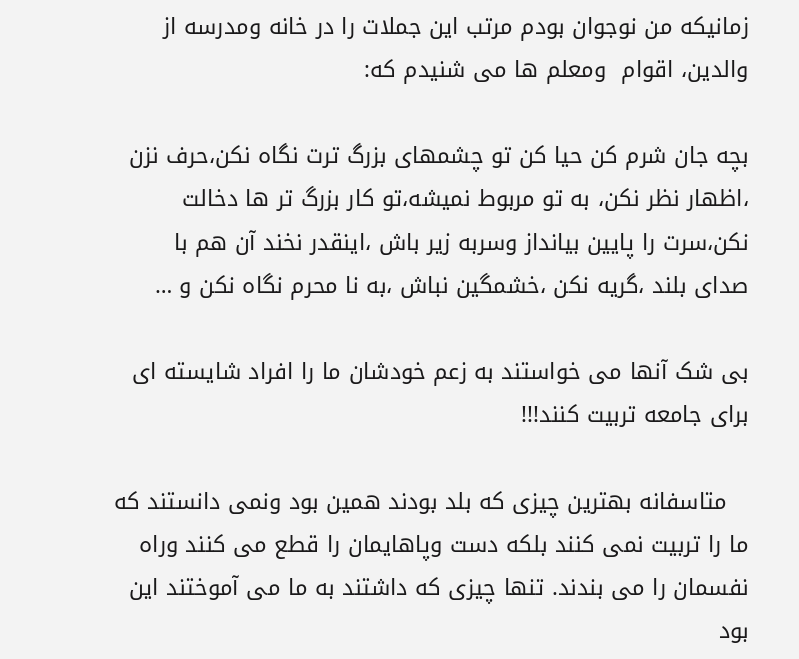زمانیکه من نوجوان بودم مرتب این جملات را در خانه ومدرسه از والدین، اقوام  ومعلم ها می شنیدم که:

بچه جان شرم کن حیا کن تو چشمهای بزرگ ترت نگاه نکن،حرف نزن ،اظهار نظر نکن، به تو مربوط نمیشه،تو کار بزرگ تر ها دخالت نکن،سرت را پایین بیانداز وسربه زیر باش ،اینقدر نخند آن هم با صدای بلند ،گریه نکن ،خشمگین نباش ،به نا محرم نگاه نکن و …

بی شک آنها می خواستند به زعم خودشان ما را افراد شایسته ای برای جامعه تربیت کنند!!!

   متاسفانه بهترین چیزی که بلد بودند همین بود ونمی دانستند که ما را تربیت نمی کنند بلکه دست وپاهایمان را قطع می کنند وراه نفسمان را می بندند. تنها چیزی که داشتند به ما می آموختند این بود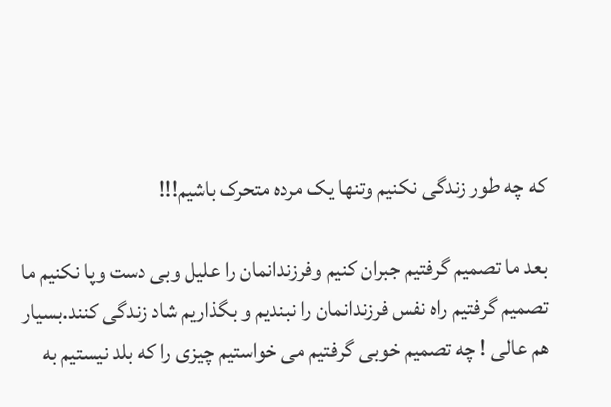که چه طور زندگی نکنیم وتنها یک مرده متحرک باشیم!!!

بعد ما تصمیم گرفتیم جبران کنیم وفرزندانمان را علیل وبی دست وپا نکنیم ما تصمیم گرفتیم راه نفس فرزندانمان را نبندیم و بگذاریم شاد زندگی کنند.بسیار هم عالی ! چه تصمیم خوبی گرفتیم می خواستیم چیزی را که بلد نیستیم به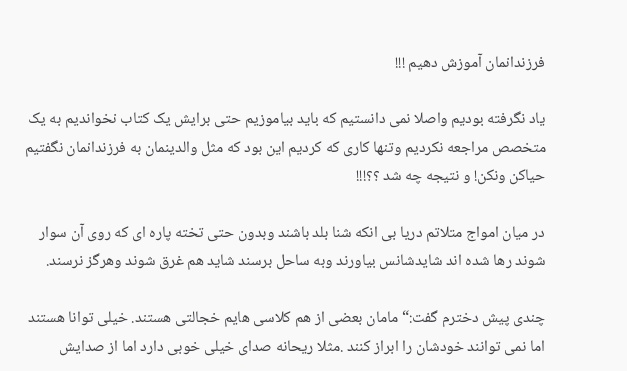فرزندانمان آموزش دهیم !!!

یاد نگرفته بودیم واصلا نمی دانستیم که باید بیاموزیم حتی برایش یک کتاب نخواندیم به یک متخصص مراجعه نکردیم وتنها کاری که کردیم این بود که مثل والدینمان به فرزندانمان نگفتیم حیاکن ونکن! و نتیجه چه شد ؟؟!!!

در میان امواج متلاتم دریا بی انکه شنا بلد باشند وبدون حتی تخته پاره ای که روی آن سوار شوند رها شده اند شایدشانس بیاورند وبه ساحل برسند شاید هم غرق شوند وهرگز نرسند.

چندی پیش دخترم گفت:“ مامان بعضی از هم کلاسی هایم خجالتی هستند. خیلی توانا هستند اما نمی توانند خودشان را ابراز کنند .مثلا ریحانه صدای خیلی خوبی دارد اما از صدایش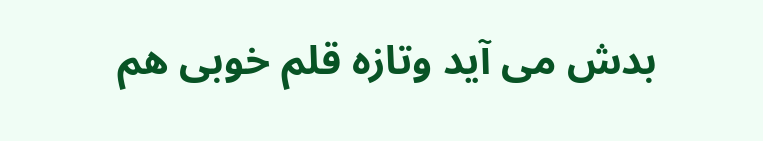بدش می آید وتازه قلم خوبی هم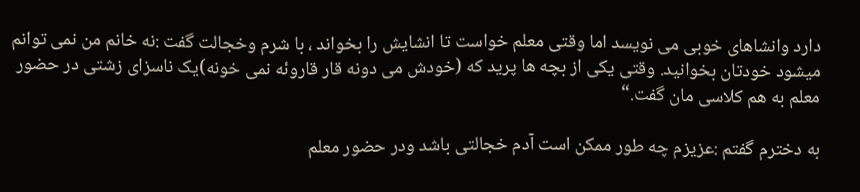دارد وانشاهای خوبی می نویسد اما وقتی معلم خواست تا انشایش را بخواند ، با شرم وخجالت گفت :نه خانم من نمی توانم میشود خودتان بخوانید. وقتی یکی از بچه ها پرید که (خودش می دونه قار قاروئه نمی خونه)یک ناسزای زشتی در حضور معلم به هم کلاسی مان گفت.“

به دخترم گفتم :عزیزم چه طور ممکن است آدم خجالتی باشد ودر حضور معلم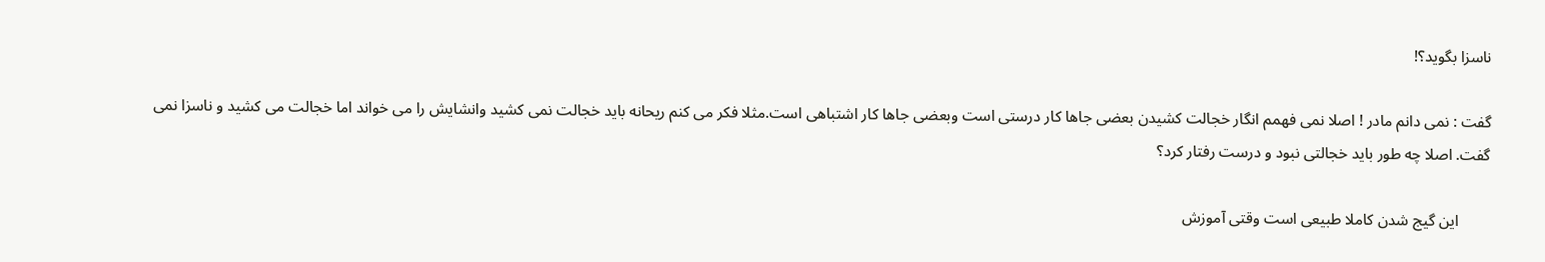ناسزا بگوید؟!

گفت : نمی دانم مادر ! اصلا نمی فهمم انگار خجالت کشیدن بعضی جاها کار درستی است وبعضی جاها کار اشتباهی است.مثلا فکر می کنم ریحانه باید خجالت نمی کشید وانشایش را می خواند اما خجالت می کشید و ناسزا نمی گفت. اصلا چه طور باید خجالتی نبود و درست رفتار کرد؟

        این گیج شدن کاملا طبیعی است وقتی آموزش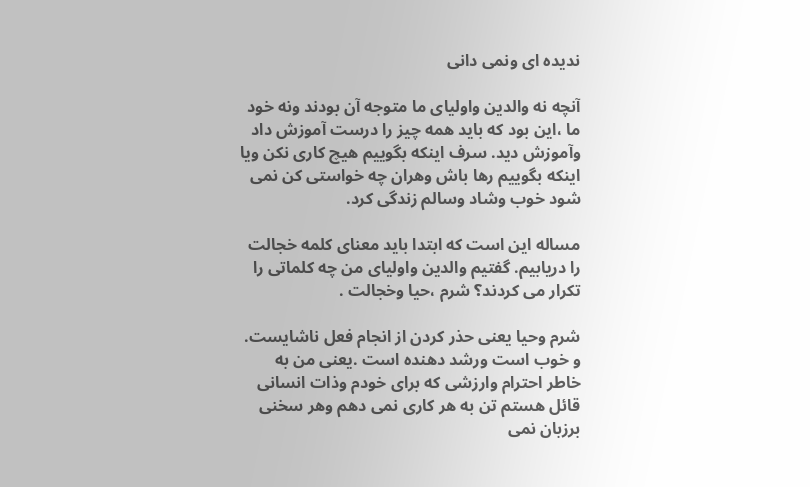ندیده ای ونمی دانی

آنچه نه والدین واولیای ما متوجه آن بودند ونه خود ما ،این بود که باید همه چیز را درست آموزش داد وآموزش دید. سرف اینکه بگوییم هیچ کاری نکن ویا اینکه بگوییم رها باش وهران چه خواستی کن نمی شود خوب وشاد وسالم زندگی کرد.

مساله این است که ابتدا باید معنای کلمه خجالت را دریابیم. گفتیم والدین واولیای من چه کلماتی را تکرار می کردند؟ شرم ،حیا وخجالت .

شرم وحیا یعنی حذر کردن از انجام فعل ناشایست. و خوب است ورشد دهنده است .یعنی من به خاطر احترام وارزشی که برای خودم وذات انسانی قائل هستم تن به هر کاری نمی دهم وهر سخنی برزبان نمی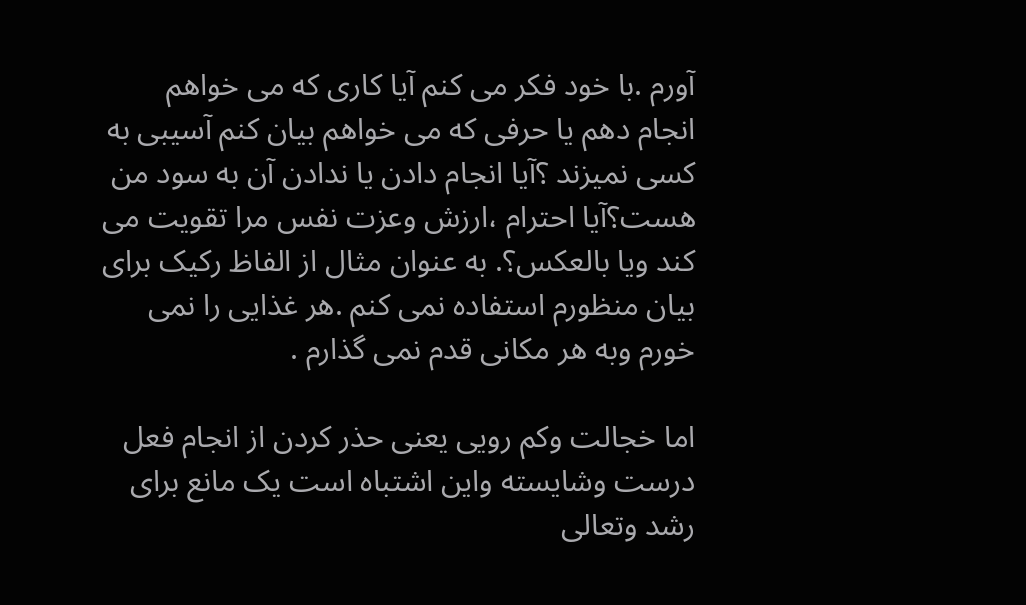آورم .با خود فکر می کنم آیا کاری که می خواهم انجام دهم یا حرفی که می خواهم بیان کنم آسیبی به کسی نمیزند ؟آیا انجام دادن یا ندادن آن به سود من هست؟آیا احترام ،ارزش وعزت نفس مرا تقویت می کند ویا بالعکس؟. به عنوان مثال از الفاظ رکیک برای بیان منظورم استفاده نمی کنم .هر غذایی را نمی خورم وبه هر مکانی قدم نمی گذارم .

اما خجالت وکم رویی یعنی حذر کردن از انجام فعل درست وشایسته واین اشتباه است یک مانع برای رشد وتعالی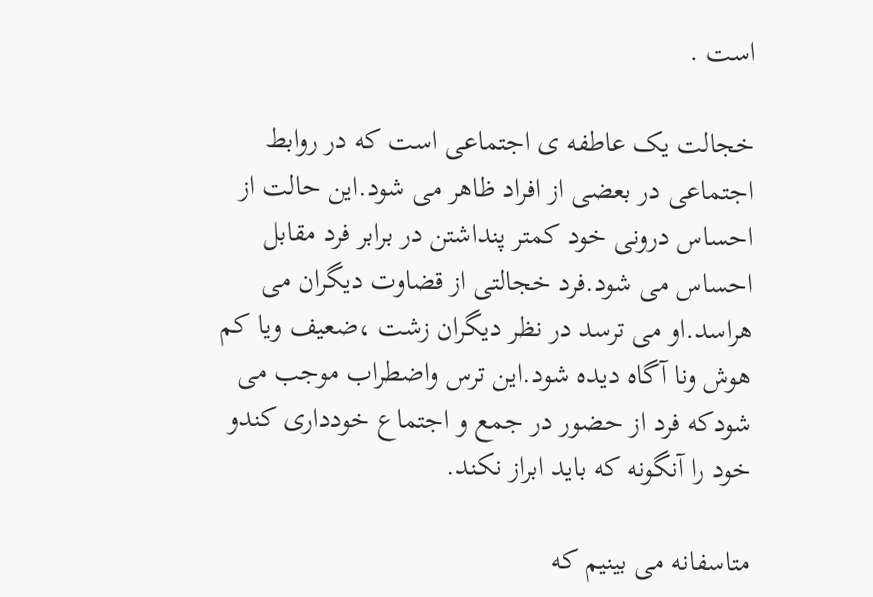است .

خجالت یک عاطفه ی اجتماعی است که در روابط اجتماعی در بعضی از افراد ظاهر می شود.این حالت از احساس درونی خود کمتر پنداشتن در برابر فرد مقابل احساس می شود.فرد خجالتی از قضاوت دیگران می هراسد.او می ترسد در نظر دیگران زشت ،ضعیف ویا کم هوش ونا آگاه دیده شود.این ترس واضطراب موجب می شودکه فرد از حضور در جمع و اجتماع خودداری کندو خود را آنگونه که باید ابراز نکند.

متاسفانه می بینیم که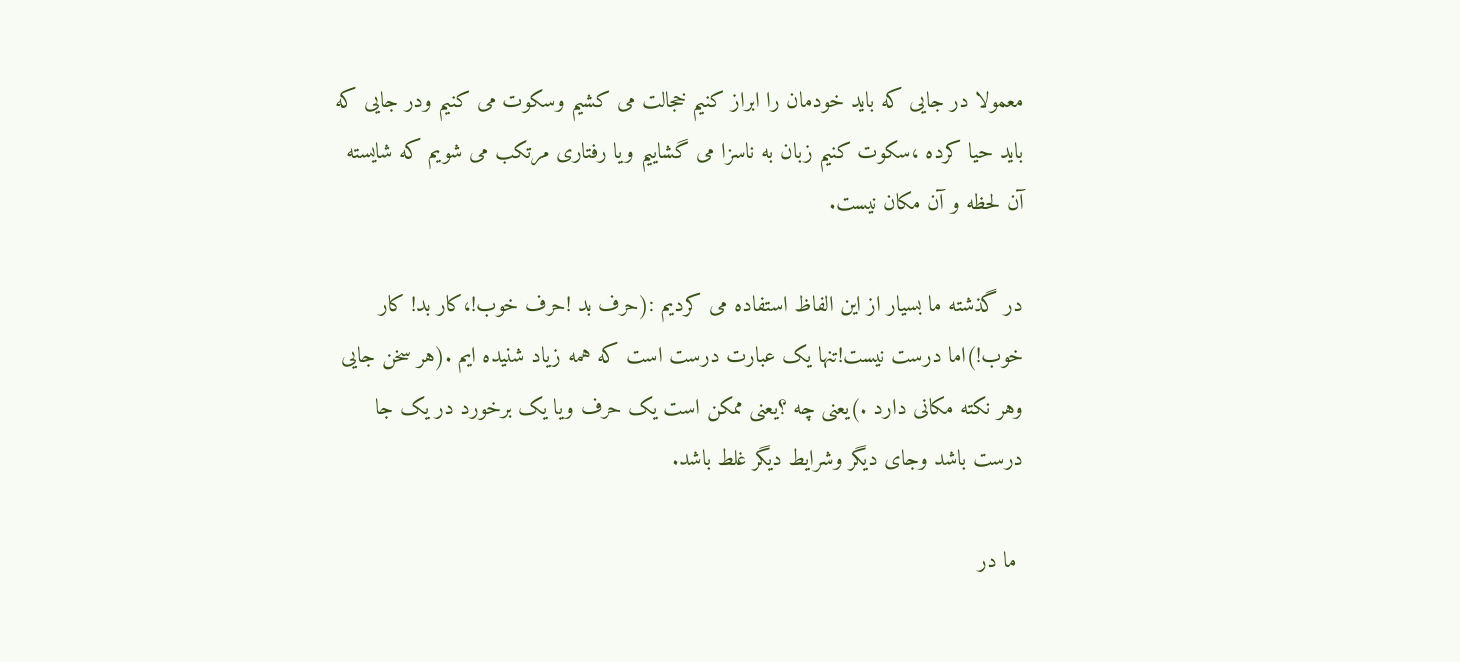معمولا در جایی که باید خودمان را ابراز کنیم خجالت می کشیم وسکوت می کنیم ودر جایی که باید حیا کرده ،سکوت کنیم زبان به ناسزا می گشاییم ویا رفتاری مرتکب می شویم که شایسته آن لحظه و آن مکان نیست.

در گذشته ما بسیار از این الفاظ استفاده می کردیم :(حرف بد !حرف خوب!،کار بد! کار خوب!)اما درست نیست!تنها یک عبارت درست است که همه زیاد شنیده ایم .(هر سخن جایی وهر نکته مکانی دارد .)یعنی چه ؟یعنی ممکن است یک حرف ویا یک برخورد در یک جا درست باشد وجای دیگر وشرایط دیگر غلط باشد.

 ما در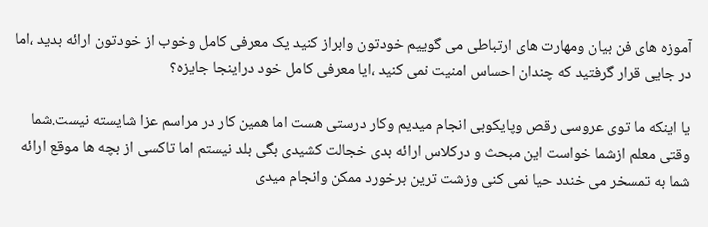آموزه های فن بیان ومهارت های ارتباطی می گوییم خودتون وابراز کنید یک معرفی کامل وخوب از خودتون ارائه بدید ،اما در جایی قرار گرفتید که چندان احساس امنیت نمی کنید ،ایا معرفی کامل خود دراینجا جایزه؟

یا اینکه ما توی عروسی رقص وپایکوبی انجام میدیم وکار درستی هست اما همین کار در مراسم عزا شایسته نیست.شما وقتی معلم ازشما خواست این مبحث و درکلاس ارائه بدی خجالت کشیدی بگی بلد نیستم اما تاکسی از بچه ها موقع ارائه شما به تمسخر می خندد حیا نمی کنی وزشت ترین برخورد ممکن وانجام میدی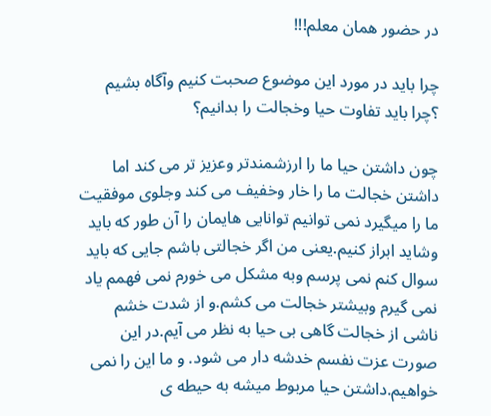در حضور همان معلم!!!

چرا باید در مورد این موضوع صحبت کنیم وآگاه بشیم ؟چرا باید تفاوت حیا وخجالت را بدانیم؟

چون داشتن حیا ما را ارزشمندتر وعزیز تر می کند اما داشتن خجالت ما را خار وخفیف می کند وجلوی موفقیت ما را میگیرد نمی توانیم توانایی هایمان را آن طور که باید وشاید ابراز کنیم.یعنی من اگر خجالتی باشم جایی که باید سوال کنم نمی پرسم وبه مشکل می خورم نمی فهمم یاد نمی گیرم وبیشتر خجالت می کشم.و از شدت خشم ناشی از خجالت گاهی بی حیا به نظر می آیم.در این صورت عزت نفسم خدشه دار می شود. و ما این را نمی خواهیم.داشتن حیا مربوط میشه به حیطه ی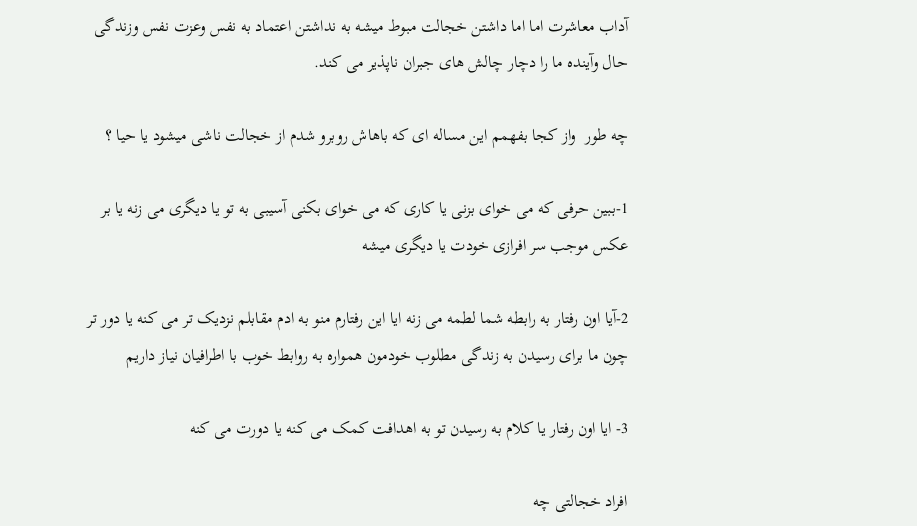آداب معاشرت اما اما داشتن خجالت مبوط میشه به نداشتن اعتماد به نفس وعزت نفس وزندگی حال وآینده ما را دچار چالش های جبران ناپذیر می کند.

چه طور  واز کجا بفهمم این مساله ای که باهاش روبرو شدم از خجالت ناشی میشود یا حیا ؟

1-ببین حرفی که می خوای بزنی یا کاری که می خوای بکنی آسیبی به تو یا دیگری می زنه یا بر عکس موجب سر افرازی خودت یا دیگری میشه

2-آیا اون رفتار به رابطه شما لطمه می زنه ایا این رفتارم منو به ادم مقابلم نزدیک تر می کنه یا دور تر چون ما برای رسیدن به زندگی مطلوب خودمون همواره به روابط خوب با اطرافیان نیاز داریم

3- ایا اون رفتار یا کلام به رسیدن تو به اهدافت کمک می کنه یا دورت می کنه

افراد خجالتی چه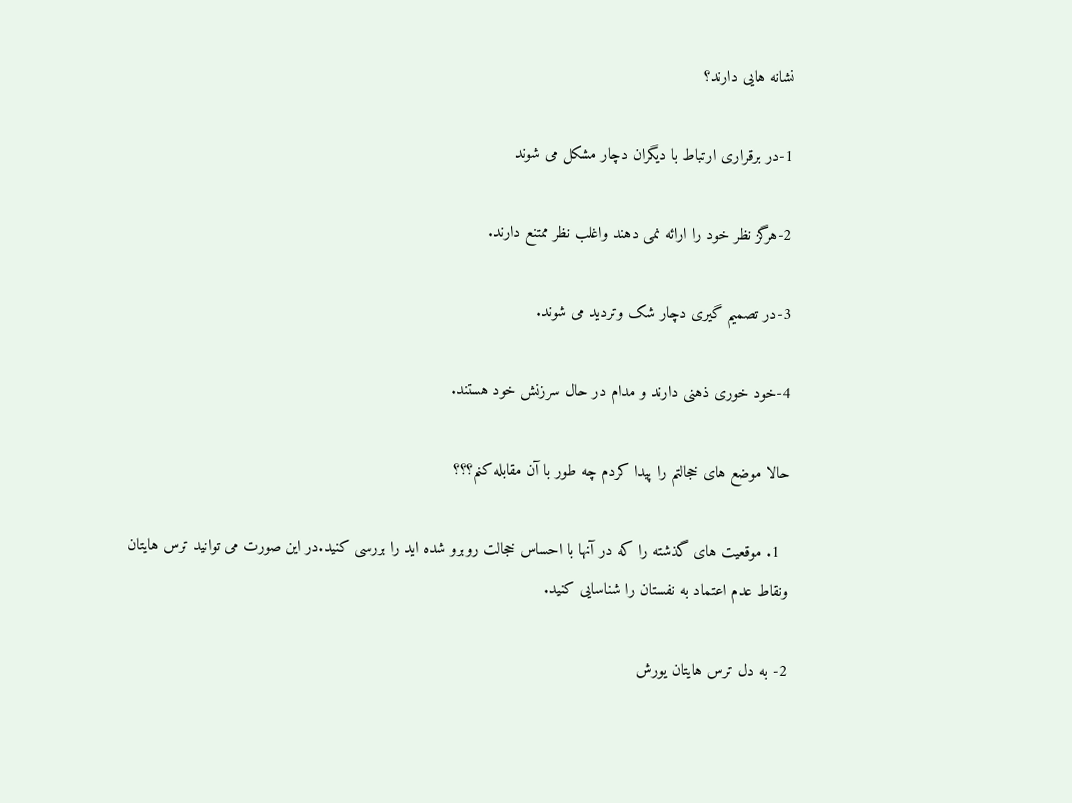نشانه هایی دارند؟

1-در برقراری ارتباط با دیگران دچار مشکل می شوند

2-هرگز نظر خود را ارائه نمی دهند واغلب نظر ممتنع دارند.

3-در تصمیم گیری دچار شک وتردید می شوند.

4-خود خوری ذهنی دارند و مدام در حال سرزنش خود هستند.

حالا موضع های خجالتم را پیدا کردم چه طور با آن مقابله کنم؟؟؟

  1. موقعیت های گذشته را که در آنها با احساس خجالت روبرو شده اید را بررسی کنید.در این صورت می توانید ترس هایتان ونقاط عدم اعتماد به نفستان را شناسایی کنید.

2- به دل ترس هایتان یورش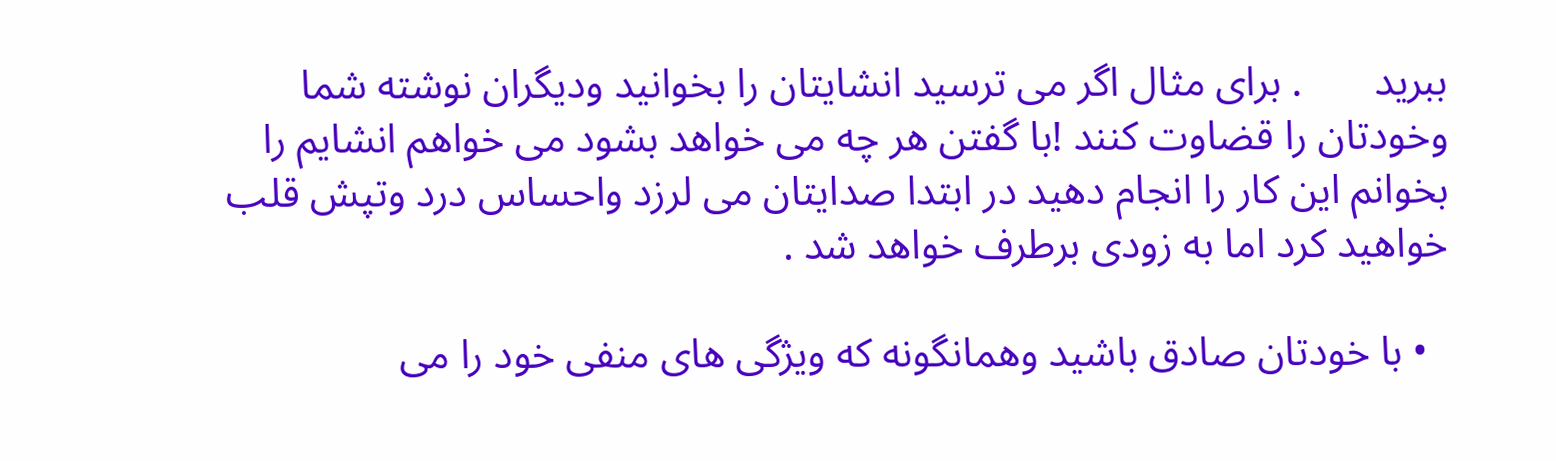ببرید       . برای مثال اگر می ترسید انشایتان را بخوانید ودیگران نوشته شما وخودتان را قضاوت کنند !با گفتن هر چه می خواهد بشود می خواهم انشایم را بخوانم این کار را انجام دهید در ابتدا صدایتان می لرزد واحساس درد وتپش قلب خواهید کرد اما به زودی برطرف خواهد شد .

  • با خودتان صادق باشید وهمانگونه که ویژگی های منفی خود را می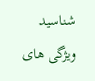شناسید ویژگی های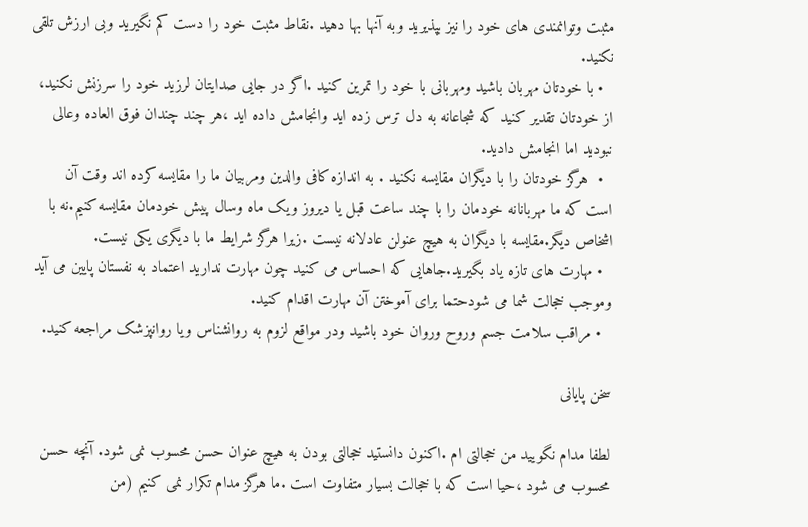مثبت وتوانمندی های خود را نیز بپذیرید وبه آنها بها دهید .نقاط مثبت خود را دست کم نگیرید وبی ارزش تلقی نکنید.
  • با خودتان مهربان باشید ومهربانی با خود را تمرین کنید .اگر در جایی صدایتان لرزید خود را سرزنش نکنید، از خودتان تقدیر کنید که شجاعانه به دل ترس زده اید وانجامش داده اید ،هر چند چندان فوق العاده وعالی نبودید اما انجامش دادید.
  •  هرگز خودتان را با دیگران مقایسه نکنید . به اندازه کافی والدین ومربیان ما را مقایسه کرده اند وقت آن است که ما مهربانانه خودمان را با چند ساعت قبل یا دیروز ویک ماه وسال پیش خودمان مقایسه کنیم.نه با اشخاص دیگر.مقایسه با دیگران به هیچ عنولن عادلانه نیست .زیرا هرگز شرایط ما با دیگری یکی نیست.
  • مهارت های تازه یاد بگیرید.جاهایی که احساس می کنید چون مهارت ندارید اعتماد به نفستان پایین می آید وموجب خجالت شما می شودحتما برای آموختن آن مهارت اقدام کنید.
  • مراقب سلامت جسم وروح وروان خود باشید ودر مواقع لزوم به روانشناس ویا روانپزشک مراجعه کنید.

سخن پایانی

لطفا مدام نگویید من خجالتی ام .اکنون دانستید خجالتی بودن به هیچ عنوان حسن محسوب نمی شود. آنچه حسن محسوب می شود ،حیا است که با خجالت بسیار متفاوت است .ما هرگز مدام تکرار نمی کنیم (من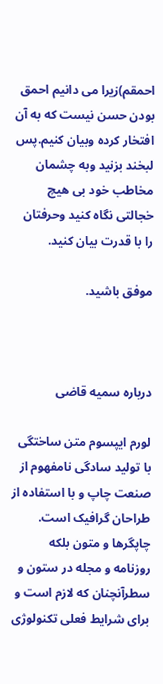احمقم)زیرا می دانیم احمق بودن حسن نیست که به آن افتخار کرده وبیان کنیم.پس لبخند بزنید وبه چشمان مخاطب خود بی هیچ خجالتی نگاه کنید وحرفتان را با قدرت بیان کنید.

موفق باشید.



درباره سمیه قاضی

لورم ایپسوم متن ساختگی با تولید سادگی نامفهوم از صنعت چاپ و با استفاده از طراحان گرافیک است. چاپگرها و متون بلکه روزنامه و مجله در ستون و سطرآنچنان که لازم است و برای شرایط فعلی تکنولوژی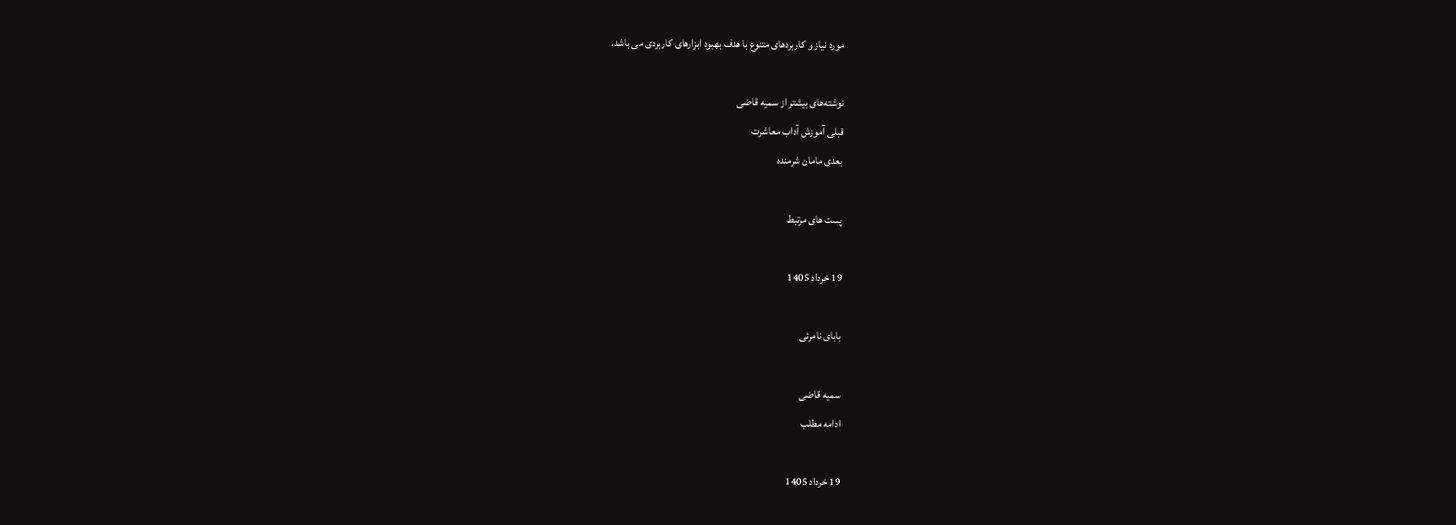مورد نیاز و کاربردهای متنوع با هدف بهبود ابزارهای کاربردی می باشد.

نوشته‌های بیشتر از سمیه قاضی
قبلی آموزش آداب معاشرت
بعدی مامان شرمنده

پست های مرتبط

19 خرداد 1405

بابای نامرئی

سمیه قاضی
ادامه مطلب

19 خرداد 1405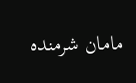مامان شرمنده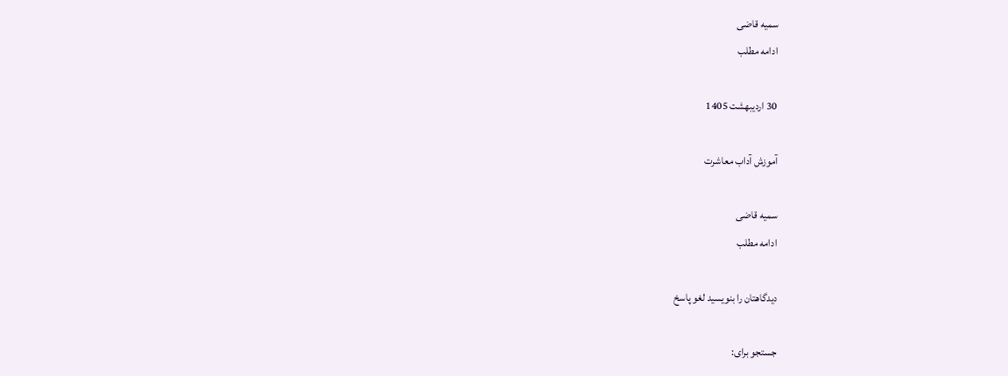سمیه قاضی
ادامه مطلب

30 اردیبهشت 1405

آموزش آداب معاشرت

سمیه قاضی
ادامه مطلب

دیدگاهتان را بنویسید لغو پاسخ

جستجو برای: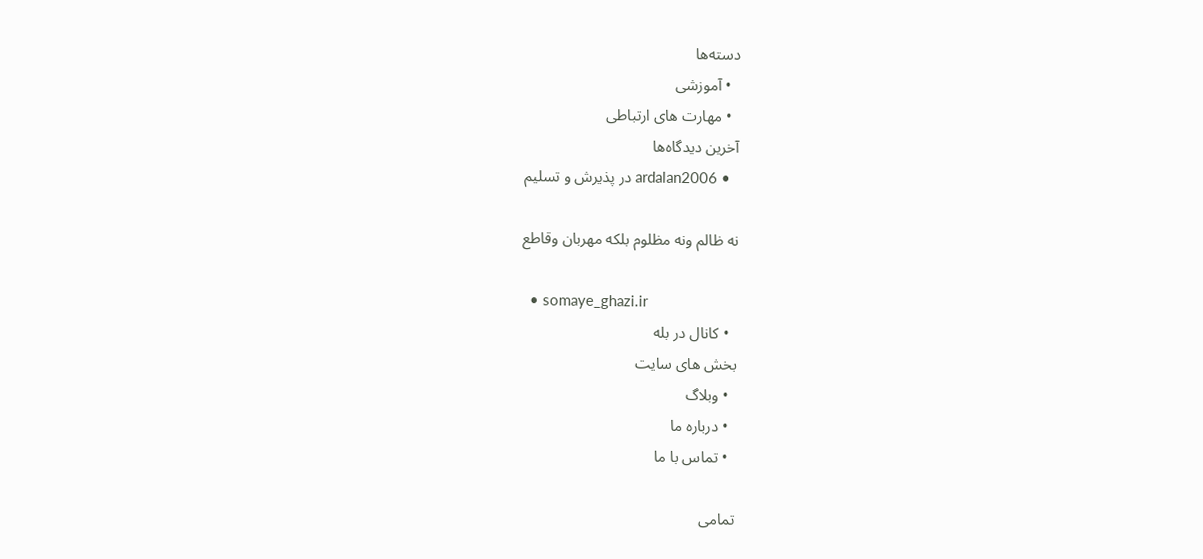دسته‌ها
  • آموزشی
  • مهارت های ارتباطی
آخرین دیدگاه‌ها
  • ardalan2006 در پذیرش و تسلیم

نه ظالم ونه مظلوم بلکه مهربان وقاطع

  • somaye_ghazi.ir
  • کانال در بله
بخش های سایت
  • وبلاگ
  • درباره ما
  • تماس با ما

تمامی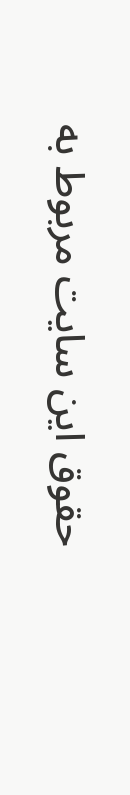حقوق این سایت مربوط به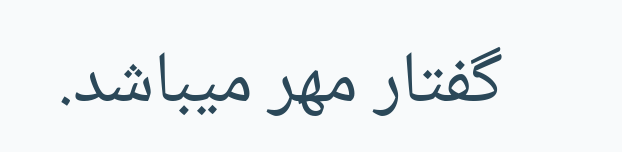گفتار مهر میباشد.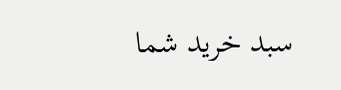سبد خرید شما